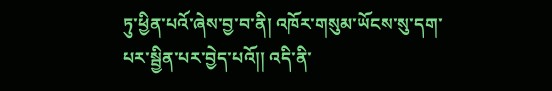ཏུ་ཕྱིན་པའོ་ཞེས་བྱ་བ་ནི། འཁོར་གསུམ་ཡོངས་སུ་དག་པར་སྦྱིན་པར་བྱེད་པའོ།། འདི་ནི་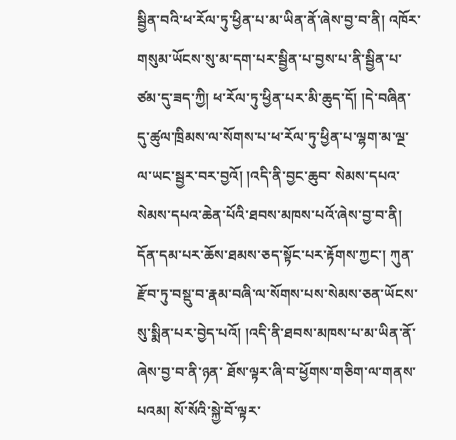སྦྱིན་བའི་ཕ་རོལ་ཏུ་ཕྱིན་པ་མ་ཡིན་ནོ་ཞེས་བྱ་བ་ནི། འཁོར་གསུམ་ཡོངས་སུ་མ་དག་པར་སྦྱིན་པ་བྱས་པ་ནི་སྦྱིན་པ་ཙམ་དུ་ཟད་ཀྱི། ཕ་རོལ་ཏུ་ཕྱིན་པར་མི་ཆུད་དོ། །དེ་བཞིན་དུ་ཚུལ་ཁྲིམས་ལ་སོགས་པ་ཕ་རོལ་ཏུ་ཕྱིན་པ་ལྷག་མ་ལྔ་ལ་ཡང་སྦྱར་བར་བྱའོ། །འདི་ནི་བྱང་ཆུབ་ སེམས་དཔའ་སེམས་དཔའ་ཆེན་པོའི་ཐབས་མཁས་པའོ་ཞེས་བྱ་བ་ནི། དོན་དམ་པར་ཆོས་ཐམས་ཅད་སྟོང་པར་རྟོགས་ཀྱང་། ཀུན་རྫོབ་ཏུ་བསྡུ་བ་རྣམ་བཞི་ལ་སོགས་པས་སེམས་ཅན་ཡོངས་སུ་སྨིན་པར་བྱེད་པའོ། །འདི་ནི་ཐབས་མཁས་པ་མ་ཡིན་ནོ་ཞེས་བྱ་བ་ནི་ཉན་ ཐོས་ལྟར་ཞི་བ་ཕྱོགས་གཅིག་ལ་གནས་པའམ། སོ་སོའི་སྐྱེ་བོ་ལྟར་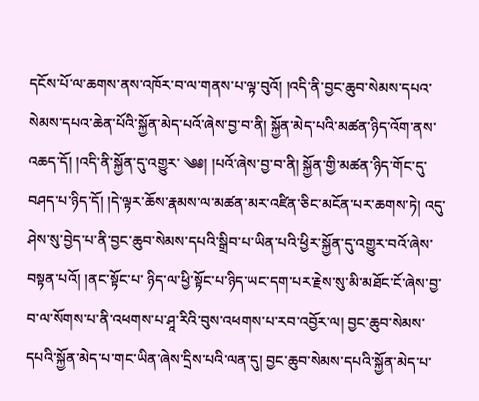དངོས་པོ་ལ་ཆགས་ནས་འཁོར་བ་ལ་གནས་པ་ལྟ་བུའོ། །འདི་ནི་བྱང་ཆུབ་སེམས་དཔའ་སེམས་དཔའ་ཆེན་པོའི་སྐྱོན་མེད་པའོ་ཞེས་བྱ་བ་ནི། སྐྱོན་མེད་པའི་མཚན་ཉིད་འོག་ནས་འཆད་དོ། །འདི་ནི་སྐྱོན་དུ་འགྱུར་ ༄༅། །པའོ་ཞེས་བྱ་བ་ནི། སྐྱོན་གྱི་མཚན་ཉིད་གོང་དུ་བཤད་པ་ཉིད་དོ། །དེ་ལྟར་ཆོས་རྣམས་ལ་མཚན་མར་འཛིན་ཅིང་མངོན་པར་ཆགས་ཏེ། འདུ་ཤེས་སུ་བྱེད་པ་ནི་བྱང་ཆུབ་སེམས་དཔའི་སྒྲིབ་པ་ཡིན་པའི་ཕྱིར་སྐྱོན་དུ་འགྱུར་བའོ་ཞེས་བསྟན་པའོ། །ནང་སྟོང་པ་ ཉིད་ལ་ཕྱི་སྟོང་པ་ཉིད་ཡང་དག་པར་རྗེས་སུ་མི་མཐོང་ངོ་ཞེས་བྱ་བ་ལ་སོགས་པ་ནི་འཕགས་པ་ཤཱ་རིའི་བུས་འཕགས་པ་རབ་འབྱོར་ལ། བྱང་ཆུབ་སེམས་དཔའི་སྐྱོན་མེད་པ་གང་ཡིན་ཞེས་དྲིས་པའི་ལན་དུ། བྱང་ཆུབ་སེམས་དཔའི་སྐྱོན་མེད་པ་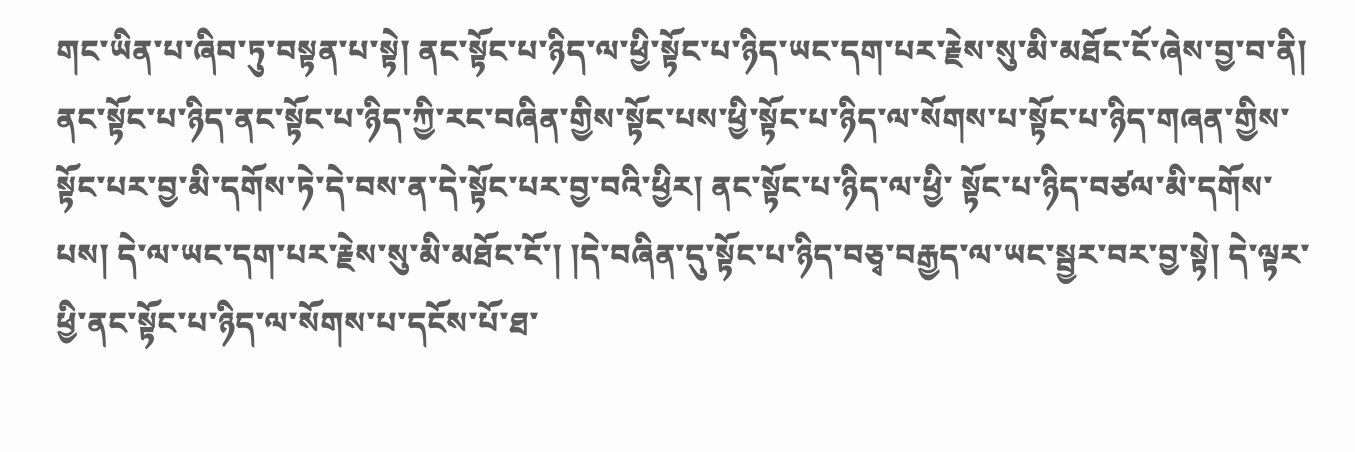གང་ཡིན་པ་ཞིབ་ཏུ་བསྟན་པ་སྟེ། ནང་སྟོང་པ་ཉིད་ལ་ཕྱི་སྟོང་པ་ཉིད་ཡང་དག་པར་རྗེས་སུ་མི་མཐོང་ངོ་ཞེས་བྱ་བ་ནི། ནང་སྟོང་པ་ཉིད་ནང་སྟོང་པ་ཉིད་ཀྱི་རང་བཞིན་གྱིས་སྟོང་པས་ཕྱི་སྟོང་པ་ཉིད་ལ་སོགས་པ་སྟོང་པ་ཉིད་གཞན་གྱིས་སྟོང་པར་བྱ་མི་དགོས་ཏེ་དེ་བས་ན་དེ་སྟོང་པར་བྱ་བའི་ཕྱིར། ནང་སྟོང་པ་ཉིད་ལ་ཕྱི་ སྟོང་པ་ཉིད་བཙལ་མི་དགོས་པས། དེ་ལ་ཡང་དག་པར་རྗེས་སུ་མི་མཐོང་ངོ་། །དེ་བཞིན་དུ་སྟོང་པ་ཉིད་བཅྭ་བརྒྱད་ལ་ཡང་སྦྱར་བར་བྱ་སྟེ། དེ་ལྟར་ཕྱི་ནང་སྟོང་པ་ཉིད་ལ་སོགས་པ་དངོས་པོ་ཐ་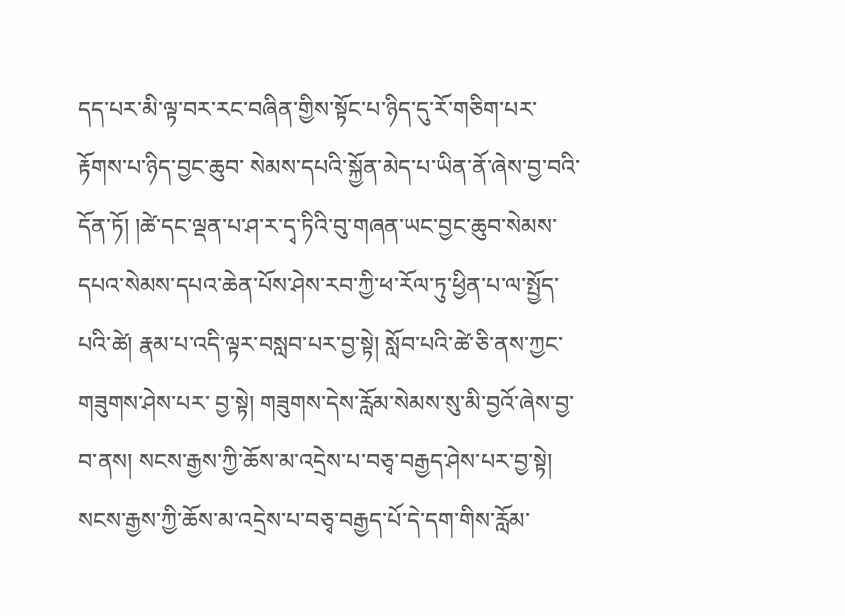དད་པར་མི་ལྟ་བར་རང་བཞིན་གྱིས་སྟོང་པ་ཉིད་དུ་རོ་གཅིག་པར་རྟོགས་པ་ཉིད་བྱང་ཆུབ་ སེམས་དཔའི་སྐྱོན་མེད་པ་ཡིན་ནོ་ཞེས་བྱ་བའི་དོན་ཏོ། །ཚེ་དང་ལྡན་པ་ཤ་ར་དྭ་ཏིའི་བུ་གཞན་ཡང་བྱང་ཆུབ་སེམས་དཔའ་སེམས་དཔའ་ཆེན་པོས་ཤེས་རབ་ཀྱི་ཕ་རོལ་ཏུ་ཕྱིན་པ་ལ་སྤྱོད་པའི་ཚེ། རྣམ་པ་འདི་ལྟར་བསླབ་པར་བྱ་སྟེ། སློབ་པའི་ཚེ་ཅི་ནས་ཀྱང་གཟུགས་ཤེས་པར་ བྱ་སྟེ། གཟུགས་དེས་རློམ་སེམས་སུ་མི་བྱའོ་ཞེས་བྱ་བ་ནས། སངས་རྒྱས་ཀྱི་ཆོས་མ་འདྲེས་པ་བཅྭ་བརྒྱད་ཤེས་པར་བྱ་སྟེ། སངས་རྒྱས་ཀྱི་ཆོས་མ་འདྲེས་པ་བཅྭ་བརྒྱད་པོ་དེ་དག་གིས་རློམ་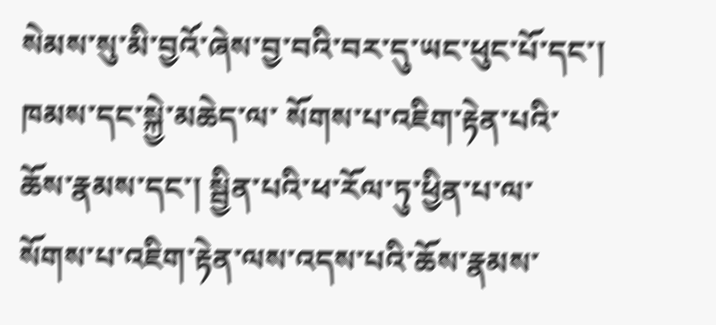སེམས་སུ་མི་བྱའོ་ཞེས་བྱ་བའི་བར་དུ་ཡང་ཕུང་པོ་དང་། ཁམས་དང་སྐྱེ་མཆེད་ལ་ སོགས་པ་འཇིག་རྟེན་པའི་ཆོས་རྣམས་དང་། སྦྱིན་པའི་ཕ་རོལ་ཏུ་ཕྱིན་པ་ལ་སོགས་པ་འཇིག་རྟེན་ལས་འདས་པའི་ཆོས་རྣམས་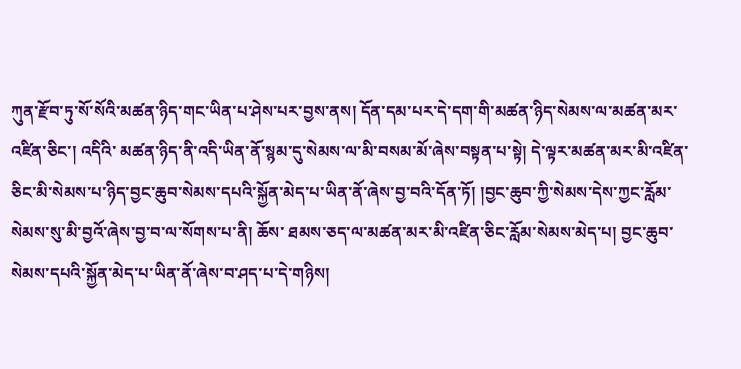ཀུན་རྫོབ་ཏུ་སོ་སོའི་མཚན་ཉིད་གང་ཡིན་པ་ཤེས་པར་བྱས་ནས། དོན་དམ་པར་དེ་དག་གི་མཚན་ཉིད་སེམས་ལ་མཚན་མར་འཛིན་ཅིང་། འདིའི་ མཚན་ཉིད་ནི་འདི་ཡིན་ནོ་སྙམ་དུ་སེམས་ལ་མི་བསམ་མོ་ཞེས་བསྟན་པ་སྟེ། དེ་ལྟར་མཚན་མར་མི་འཛིན་ཅིང་མི་སེམས་པ་ཉིད་བྱང་ཆུབ་སེམས་དཔའི་སྐྱོན་མེད་པ་ཡིན་ནོ་ཞེས་བྱ་བའི་དོན་ཏོ། །བྱང་ཆུབ་ཀྱི་སེམས་དེས་ཀྱང་རློམ་སེམས་སུ་མི་བྱའོ་ཞེས་བྱ་བ་ལ་སོགས་པ་ནི། ཆོས་ ཐམས་ཅད་ལ་མཚན་མར་མི་འཛིན་ཅིང་རློམ་སེམས་མེད་པ། བྱང་ཆུབ་སེམས་དཔའི་སྐྱོན་མེད་པ་ཡིན་ནོ་ཞེས་བ་ཤད་པ་དེ་གཉིས།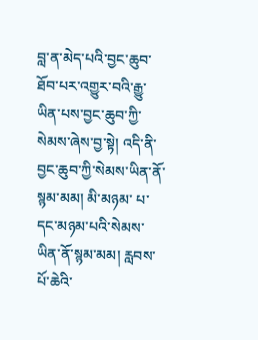བླ་ན་མེད་པའི་བྱང་ཆུབ་ཐོབ་པར་འགྱུར་བའི་རྒྱུ་ཡིན་པས་བྱང་ཆུབ་ཀྱི་སེམས་ཞེས་བྱ་སྟེ། འདི་ནི་བྱང་ཆུབ་ཀྱི་སེམས་ཡིན་ནོ་སྙམ་མམ། མི་མཉམ་ པ་དང་མཉམ་པའི་སེམས་ཡིན་ནོ་སྙམ་མམ། རླབས་པོ་ཆེའི་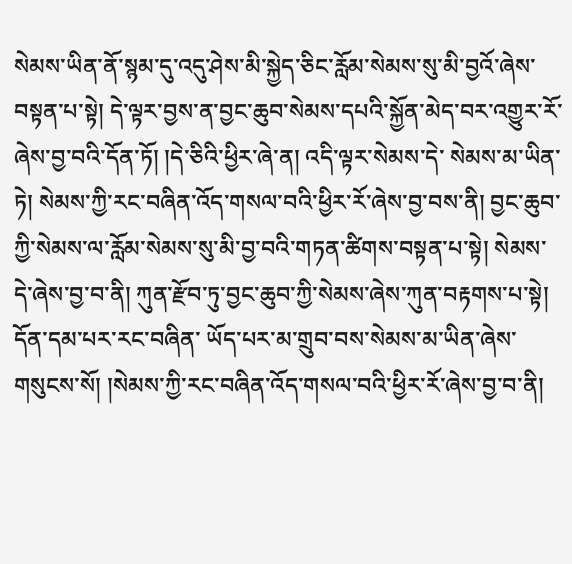སེམས་ཡིན་ནོ་སྙམ་དུ་འདུ་ཤེས་མི་སྐྱེད་ཅིང་རློམ་སེམས་སུ་མི་བྱའོ་ཞེས་བསྟན་པ་སྟེ། དེ་ལྟར་བྱས་ན་བྱང་ཆུབ་སེམས་དཔའི་སྐྱོན་མེད་བར་འགྱུར་རོ་ཞེས་བྱ་བའི་དོན་ཏོ། །དེ་ཅིའི་ཕྱིར་ཞེ་ན། འདི་ལྟར་སེམས་དེ་ སེམས་མ་ཡིན་ཏེ། སེམས་ཀྱི་རང་བཞིན་འོད་གསལ་བའི་ཕྱིར་རོ་ཞེས་བྱ་བས་ནི། བྱང་ཆུབ་ཀྱི་སེམས་ལ་རློམ་སེམས་སུ་མི་བྱ་བའི་གཏན་ཚིགས་བསྟན་པ་སྟེ། སེམས་དེ་ཞེས་བྱ་བ་ནི། ཀུན་རྫོབ་ཏུ་བྱང་ཆུབ་ཀྱི་སེམས་ཞེས་ཀུན་བརྟགས་པ་སྟེ། དོན་དམ་པར་རང་བཞིན་ ཡོད་པར་མ་གྲུབ་བས་སེམས་མ་ཡིན་ཞེས་གསུངས་སོ། །སེམས་ཀྱི་རང་བཞིན་འོད་གསལ་བའི་ཕྱིར་རོ་ཞེས་བྱ་བ་ནི།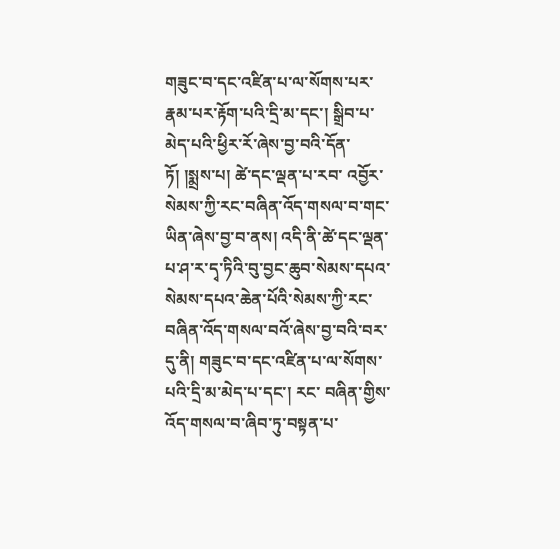གཟུང་བ་དང་འཛིན་པ་ལ་སོགས་པར་རྣམ་པར་རྟོག་པའི་དྲི་མ་དང་། སྒྲིབ་པ་མེད་པའི་ཕྱིར་རོ་ཞེས་བྱ་བའི་དོན་ཏོ། །སྨྲས་པ། ཚེ་དང་ལྡན་པ་རབ་ འབྱོར་སེམས་ཀྱི་རང་བཞིན་འོད་གསལ་བ་གང་ཡིན་ཞེས་བྱ་བ་ནས། འདི་ནི་ཚེ་དང་ལྡན་པ་ཤ་ར་དྭ་ཏིའི་བུ་བྱང་ཆུབ་སེམས་དཔའ་སེམས་དཔའ་ཆེན་པོའི་སེམས་ཀྱི་རང་བཞིན་འོད་གསལ་བའོ་ཞེས་བྱ་བའི་བར་དུ་ནི། གཟུང་བ་དང་འཛིན་པ་ལ་སོགས་པའི་དྲི་མ་མེད་པ་དང་། རང་ བཞིན་གྱིས་འོད་གསལ་བ་ཞིབ་ཏུ་བསྟན་པ་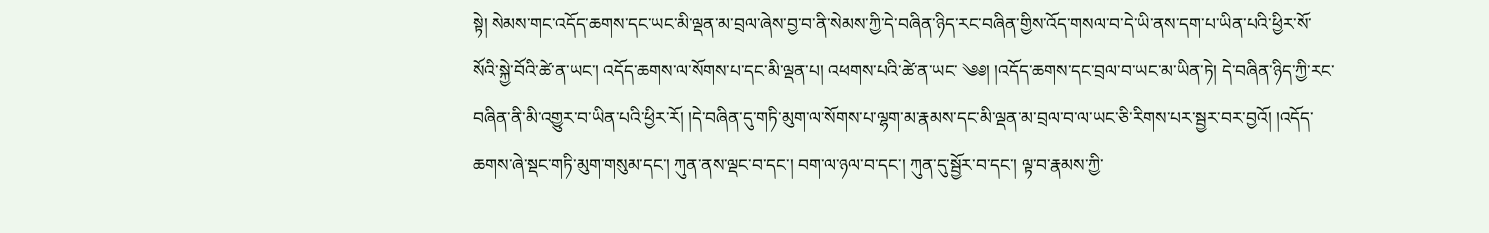སྟེ། སེམས་གང་འདོད་ཆགས་དང་ཡང་མི་ལྡན་མ་བྲལ་ཞེས་བྱ་བ་ནི་སེམས་ཀྱི་དེ་བཞིན་ཉིད་རང་བཞིན་གྱིས་འོད་གསལ་བ་དེ་ཡི་ནས་དག་པ་ཡིན་པའི་ཕྱིར་སོ་སོའི་སྐྱེ་བོའི་ཚེ་ན་ཡང་། འདོད་ཆགས་ལ་སོགས་པ་དང་མི་ལྡན་པ། འཕགས་པའི་ཚེ་ན་ཡང་ ༄༅། །འདོད་ཆགས་དང་བྲལ་བ་ཡང་མ་ཡིན་ཏེ། དེ་བཞིན་ཉིད་ཀྱི་རང་བཞིན་ནི་མི་འགྱུར་བ་ཡིན་པའི་ཕྱིར་རོ། །དེ་བཞིན་དུ་གཏི་མུག་ལ་སོགས་པ་ལྷག་མ་རྣམས་དང་མི་ལྡན་མ་བྲལ་བ་ལ་ཡང་ཅི་རིགས་པར་སྦྱར་བར་བྱའོ། །འདོད་ཆགས་ཞེ་སྡང་གཏི་མུག་གསུམ་དང་། ཀུན་ནས་ལྡང་བ་དང་། བག་ལ་ཉལ་བ་དང་། ཀུན་དུ་སྦྱོར་བ་དང་། ལྟ་བ་རྣམས་ཀྱི་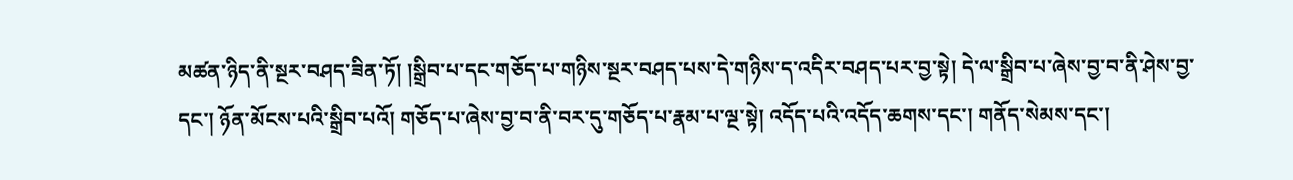མཚན་ཉིད་ནི་སྔར་བཤད་ཟིན་ཏོ། །སྒྲིབ་པ་དང་གཅོད་པ་གཉིས་སྔར་བཤད་པས་དེ་གཉིས་ད་འདིར་བཤད་པར་བྱ་སྟེ། དེ་ལ་སྒྲིབ་པ་ཞེས་བྱ་བ་ནི་ཤེས་བྱ་དང་། ཉོན་མོངས་པའི་སྒྲིབ་པའོ། གཅོད་པ་ཞེས་བྱ་བ་ནི་བར་དུ་གཅོད་པ་རྣམ་པ་ལྔ་སྟེ། འདོད་པའི་འདོད་ཆགས་དང་། གནོད་སེམས་དང་།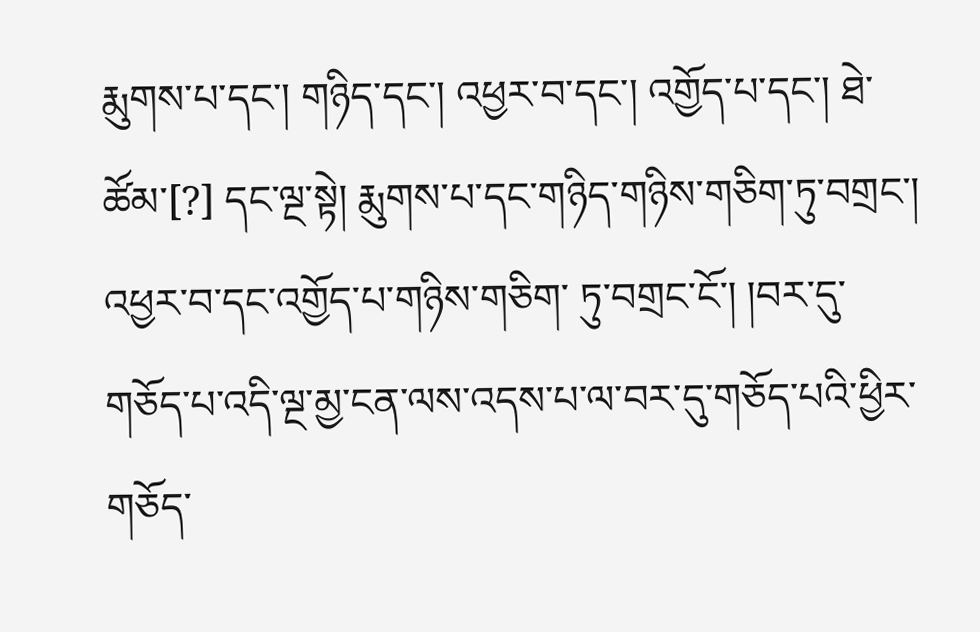རྨུགས་པ་དང་། གཉིད་དང་། འཕྱར་བ་དང་། འགྱོད་པ་དང་། ཐེ་ཚོམ་[?] དང་ལྔ་སྟེ། རྨུགས་པ་དང་གཉིད་གཉིས་གཅིག་ཏུ་བགྲང་། འཕྱར་བ་དང་འགྱོད་པ་གཉིས་གཅིག་ ཏུ་བགྲང་ངོ་། །བར་དུ་གཅོད་པ་འདི་ལྔ་མྱ་ངན་ལས་འདས་པ་ལ་བར་དུ་གཅོད་པའི་ཕྱིར་གཅོད་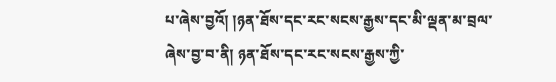པ་ཞེས་བྱའོ། །ཉན་ཐོས་དང་རང་སངས་རྒྱས་དང་མི་ལྡན་མ་བྲལ་ཞེས་བྱ་བ་ནི། ཉན་ཐོས་དང་རང་སངས་རྒྱས་ཀྱི་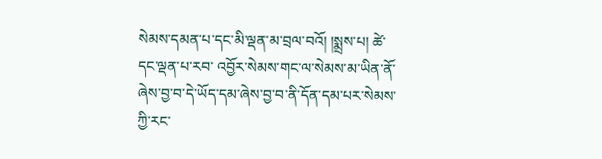སེམས་དམན་པ་དང་མི་ལྡན་མ་བྲལ་བའོ། །སྨྲས་པ། ཚེ་དང་ལྡན་པ་རབ་ འབྱོར་སེམས་གང་ལ་སེམས་མ་ཡིན་ནོ་ཞེས་བྱ་བ་དེ་ཡོད་དམ་ཞེས་བྱ་བ་ནི་དོན་དམ་པར་སེམས་ཀྱི་རང་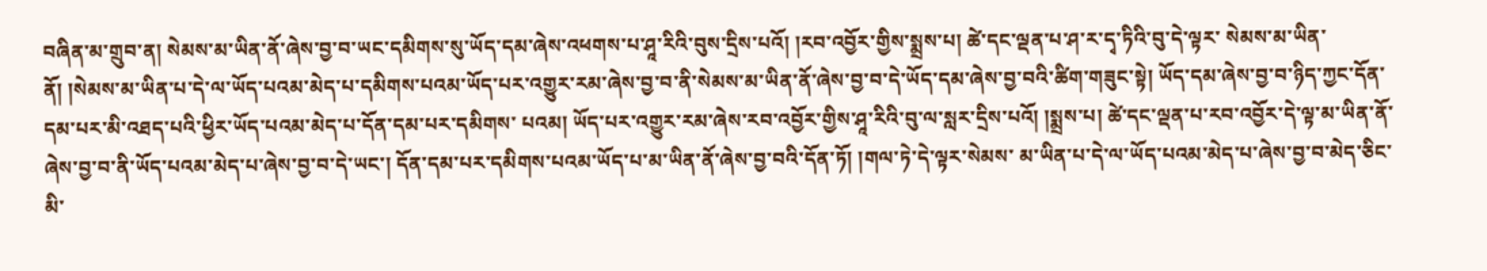བཞིན་མ་གྲུབ་ན། སེམས་མ་ཡིན་ནོ་ཞེས་བྱ་བ་ཡང་དམིགས་སུ་ཡོད་དམ་ཞེས་འཕགས་པ་ཤཱ་རིའི་བུས་དྲིས་པའོ། །རབ་འབྱོར་གྱིས་སྨྲས་པ། ཚེ་དང་ལྡན་པ་ཤ་ར་དྭ་ཏིའི་བུ་དེ་ལྟར་ སེམས་མ་ཡིན་ནོ། །སེམས་མ་ཡིན་པ་དེ་ལ་ཡོད་པའམ་མེད་པ་དམིགས་པའམ་ཡོད་པར་འགྱུར་རམ་ཞེས་བྱ་བ་ནི་སེམས་མ་ཡིན་ནོ་ཞེས་བྱ་བ་དེ་ཡོད་དམ་ཞེས་བྱ་བའི་ཚིག་གཟུང་སྟེ། ཡོད་དམ་ཞེས་བྱ་བ་ཉིད་ཀྱང་དོན་དམ་པར་མི་འཐད་པའི་ཕྱིར་ཡོད་པའམ་མེད་པ་དོན་དམ་པར་དམིགས་ པའམ། ཡོད་པར་འགྱུར་རམ་ཞེས་རབ་འབྱོར་གྱིས་ཤཱ་རིའི་བུ་ལ་སླར་དྲིས་པའོ། །སྨྲས་པ། ཚེ་དང་ལྡན་པ་རབ་འབྱོར་དེ་ལྟ་མ་ཡིན་ནོ་ཞེས་བྱ་བ་ནི་ཡོད་པའམ་མེད་པ་ཞེས་བྱ་བ་དེ་ཡང་། དོན་དམ་པར་དམིགས་པའམ་ཡོད་པ་མ་ཡིན་ནོ་ཞེས་བྱ་བའི་དོན་ཏོ། །གལ་ཏེ་དེ་ལྟར་སེམས་ མ་ཡིན་པ་དེ་ལ་ཡོད་པའམ་མེད་པ་ཞེས་བྱ་བ་མེད་ཅིང་མི་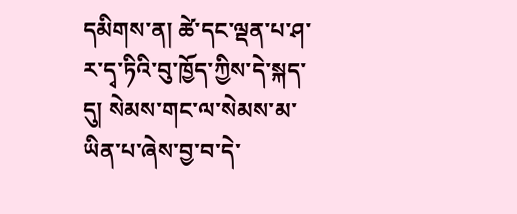དམིགས་ན། ཚེ་དང་ལྡན་པ་ཤ་ར་དྭ་ཏིའི་བུ་ཁྱོད་ཀྱིས་དེ་སྐད་དུ། སེམས་གང་ལ་སེམས་མ་ཡིན་པ་ཞེས་བྱ་བ་དེ་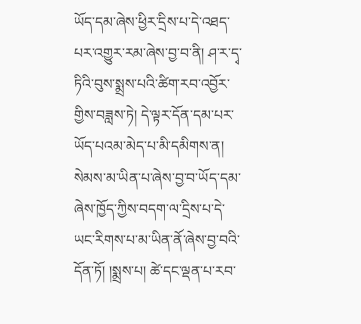ཡོད་དམ་ཞེས་ཕྱིར་དྲིས་པ་དེ་འཐད་པར་འགྱུར་རམ་ཞེས་བྱ་བ་ནི། ཤ་ར་དྭ་ཏིའི་བུས་སྨྲས་པའི་ཚིག་རབ་འབྱོར་ གྱིས་བཟླས་ཏེ། དེ་ལྟར་དོན་དམ་པར་ཡོད་པའམ་མེད་པ་མི་དམིགས་ན། སེམས་མ་ཡིན་པ་ཞེས་བྱ་བ་ཡོད་དམ་ཞེས་ཁྱོད་ཀྱིས་བདག་ལ་དྲིས་པ་དེ་ཡང་རིགས་པ་མ་ཡིན་ནོ་ཞེས་བྱ་བའི་དོན་ཏོ། །སྨྲས་པ། ཚེ་དང་ལྡན་པ་རབ་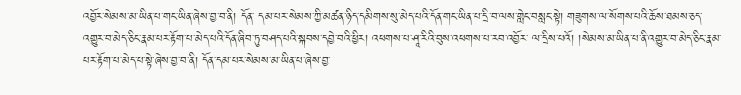འབྱོར་སེམས་མ་ཡིན་པ་གང་ཡིན་ཞེས་བྱ་བ་ནི། དོན་ དམ་པར་སེམས་ཀྱི་མཚན་ཉིད་དམིགས་སུ་མེད་པའི་དོན་གང་ཡིན་པ་དྲི་བ་ལས་གླེང་བསླང་སྟེ། གཟུགས་ལ་སོགས་པའི་ཆོས་ཐམས་ཅད་འགྱུར་བ་མེད་ཅིང་རྣམ་པར་རྟོག་པ་མེད་པའི་དོན་ཞིབ་ཏུ་བཤད་པའི་སྐབས་དབྱེ་བའི་ཕྱིར། འཕགས་པ་ཤཱ་རིའི་བུས་འཕགས་པ་རབ་འབྱོར་ ལ་དྲིས་པའོ། །སེམས་མ་ཡིན་པ་ནི་འགྱུར་བ་མེད་ཅིང་རྣམ་པར་རྟོག་པ་མེད་པ་སྟེ་ཞེས་བྱ་བ་ནི། དོན་དམ་པར་སེམས་མ་ཡིན་པ་ཞེས་བྱ་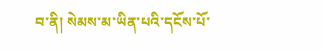བ་ནི། སེམས་མ་ཡིན་པའི་དངོས་པོ་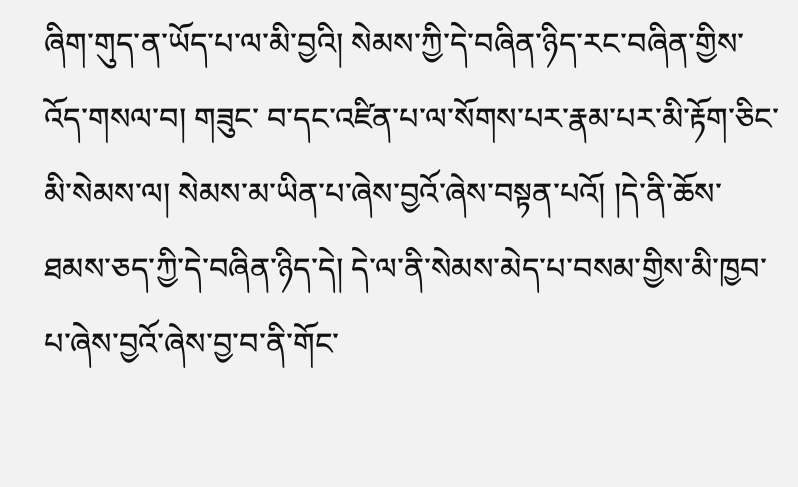ཞིག་གུད་ན་ཡོད་པ་ལ་མི་བྱའི། སེམས་ཀྱི་དེ་བཞིན་ཉིད་རང་བཞིན་གྱིས་འོད་གསལ་བ། གཟུང་ བ་དང་འཛིན་པ་ལ་སོགས་པར་རྣམ་པར་མི་རྟོག་ཅིང་མི་སེམས་ལ། སེམས་མ་ཡིན་པ་ཞེས་བྱའོ་ཞེས་བསྟན་པའོ། །དེ་ནི་ཆོས་ཐམས་ཅད་ཀྱི་དེ་བཞིན་ཉིད་དེ། དེ་ལ་ནི་སེམས་མེད་པ་བསམ་གྱིས་མི་ཁྱབ་པ་ཞེས་བྱའོ་ཞེས་བྱ་བ་ནི་གོང་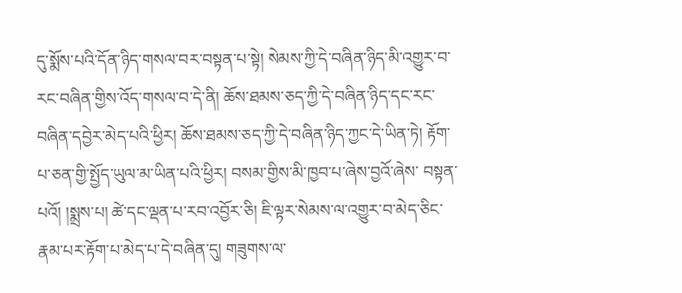དུ་སྨོས་པའི་དོན་ཉིད་གསལ་བར་བསྟན་པ་སྟེ། སེམས་ཀྱི་དེ་བཞིན་ཉིད་མི་འགྱུར་བ་རང་བཞིན་གྱིས་འོད་གསལ་བ་དེ་ནི། ཆོས་ཐམས་ཅད་ཀྱི་དེ་བཞིན་ཉིད་དང་རང་བཞིན་དབྱེར་མེད་པའི་ཕྱིར། ཆོས་ཐམས་ཅད་ཀྱི་དེ་བཞིན་ཉིད་ཀྱང་དེ་ཡིན་ཏེ། རྟོག་པ་ཅན་གྱི་སྤྱོད་ཡུལ་མ་ཡིན་པའི་ཕྱིར། བསམ་གྱིས་མི་ཁྱབ་པ་ཞེས་བྱའོ་ཞེས་ བསྟན་པའོ། །སྨྲས་པ། ཚེ་དང་ལྡན་པ་རབ་འབྱོར་ཅི། ཇི་ལྟར་སེམས་ལ་འགྱུར་བ་མེད་ཅིང་རྣམ་པར་རྟོག་པ་མེད་པ་དེ་བཞིན་དུ། གཟུགས་ལ་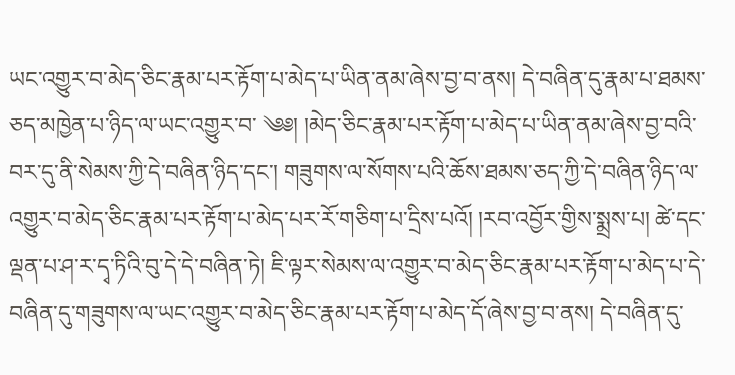ཡང་འགྱུར་བ་མེད་ཅིང་རྣམ་པར་རྟོག་པ་མེད་པ་ཡིན་ནམ་ཞེས་བྱ་བ་ནས། དེ་བཞིན་དུ་རྣམ་པ་ཐམས་ཅད་མཁྱེན་པ་ཉིད་ལ་ཡང་འགྱུར་བ་ ༄༅། །མེད་ཅིང་རྣམ་པར་རྟོག་པ་མེད་པ་ཡིན་ནམ་ཞེས་བྱ་བའི་བར་དུ་ནི་སེམས་ཀྱི་དེ་བཞིན་ཉིད་དང་། གཟུགས་ལ་སོགས་པའི་ཆོས་ཐམས་ཅད་ཀྱི་དེ་བཞིན་ཉིད་ལ་འགྱུར་བ་མེད་ཅིང་རྣམ་པར་རྟོག་པ་མེད་པར་རོ་གཅིག་པ་དྲིས་པའོ། །རབ་འབྱོར་གྱིས་སྨྲས་པ། ཚེ་དང་ལྡན་པ་ཤ་ར་དྭ་ཏིའི་བུ་དེ་དེ་བཞིན་ཏེ། ཇི་ལྟར་སེམས་ལ་འགྱུར་བ་མེད་ཅིང་རྣམ་པར་རྟོག་པ་མེད་པ་དེ་བཞིན་དུ་གཟུགས་ལ་ཡང་འགྱུར་བ་མེད་ཅིང་རྣམ་པར་རྟོག་པ་མེད་དོ་ཞེས་བྱ་བ་ནས། དེ་བཞིན་དུ་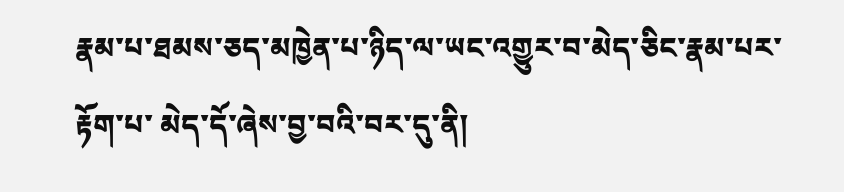རྣམ་པ་ཐམས་ཅད་མཁྱེན་པ་ཉིད་ལ་ཡང་འགྱུར་བ་མེད་ཅིང་རྣམ་པར་རྟོག་པ་ མེད་དོ་ཞེས་བྱ་བའི་བར་དུ་ནི།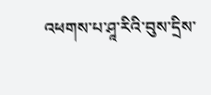འཕགས་པ་ཤཱ་རིའི་བུས་དྲིས་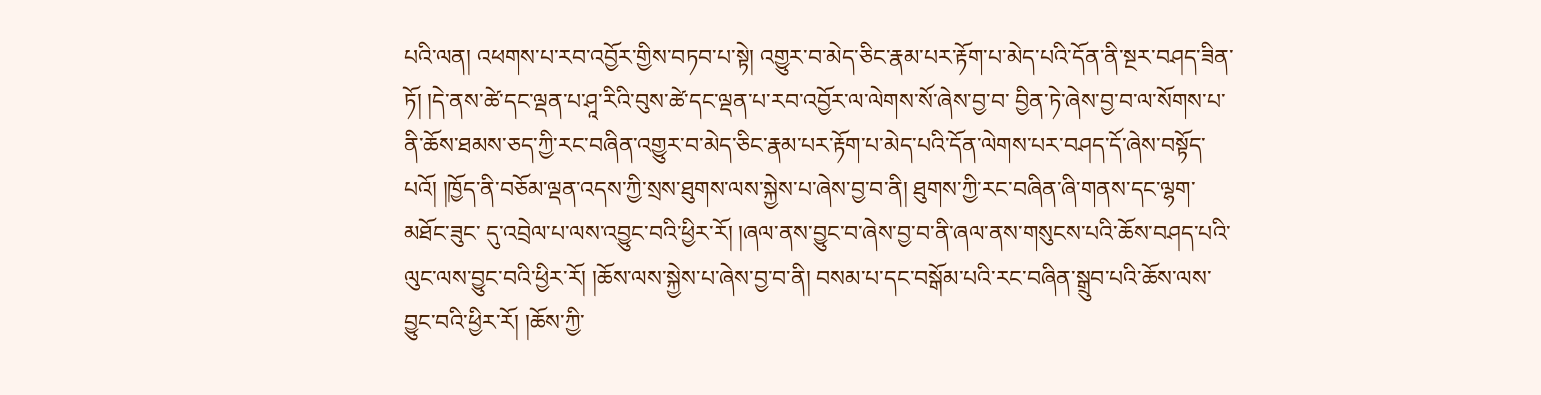པའི་ལན། འཕགས་པ་རབ་འབྱོར་གྱིས་བཏབ་པ་སྟེ། འགྱུར་བ་མེད་ཅིང་རྣམ་པར་རྟོག་པ་མེད་པའི་དོན་ནི་སྔར་བཤད་ཟིན་ཏོ། །དེ་ནས་ཚེ་དང་ལྡན་པ་ཤཱ་རིའི་བུས་ཚེ་དང་ལྡན་པ་རབ་འབྱོར་ལ་ལེགས་སོ་ཞེས་བྱ་བ་ བྱིན་ཏེ་ཞེས་བྱ་བ་ལ་སོགས་པ་ནི་ཆོས་ཐམས་ཅད་ཀྱི་རང་བཞིན་འགྱུར་བ་མེད་ཅིང་རྣམ་པར་རྟོག་པ་མེད་པའི་དོན་ལེགས་པར་བཤད་དོ་ཞེས་བསྟོད་པའོ། །ཁྱོད་ནི་བཅོམ་ལྡན་འདས་ཀྱི་སྲས་ཐུགས་ལས་སྐྱེས་པ་ཞེས་བྱ་བ་ནི། ཐུགས་ཀྱི་རང་བཞིན་ཞི་གནས་དང་ལྷག་མཐོང་ཟུང་ དུ་འབྲེལ་པ་ལས་འབྱུང་བའི་ཕྱིར་རོ། །ཞལ་ནས་བྱུང་བ་ཞེས་བྱ་བ་ནི་ཞལ་ནས་གསུངས་པའི་ཆོས་བཤད་པའི་ལུང་ལས་བྱུང་བའི་ཕྱིར་རོ། །ཆོས་ལས་སྐྱེས་པ་ཞེས་བྱ་བ་ནི། བསམ་པ་དང་བསྒོམ་པའི་རང་བཞིན་སྒྲུབ་པའི་ཆོས་ལས་བྱུང་བའི་ཕྱིར་རོ། །ཆོས་ཀྱི་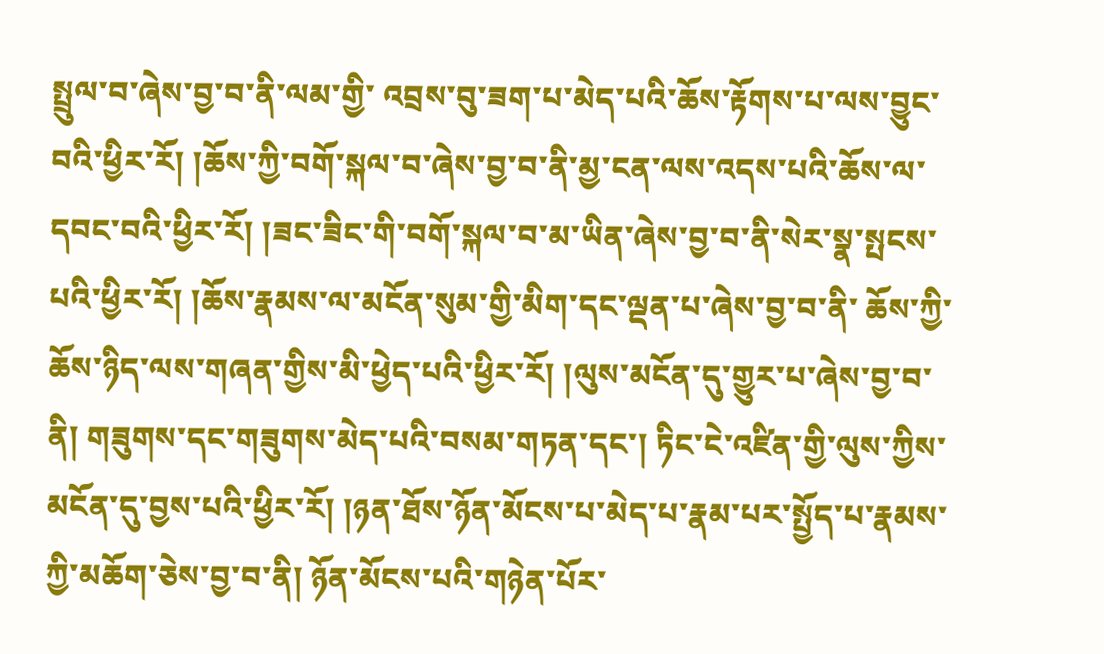སྤྲུལ་བ་ཞེས་བྱ་བ་ནི་ལམ་གྱི་ འབྲས་བུ་ཟག་པ་མེད་པའི་ཆོས་རྟོགས་པ་ལས་བྱུང་བའི་ཕྱིར་རོ། །ཆོས་ཀྱི་བགོ་སྐལ་བ་ཞེས་བྱ་བ་ནི་མྱ་ངན་ལས་འདས་པའི་ཆོས་ལ་དབང་བའི་ཕྱིར་རོ། །ཟང་ཟིང་གི་བགོ་སྐལ་བ་མ་ཡིན་ཞེས་བྱ་བ་ནི་སེར་སྣ་སྤངས་པའི་ཕྱིར་རོ། །ཆོས་རྣམས་ལ་མངོན་སུམ་གྱི་མིག་དང་ལྡན་པ་ཞེས་བྱ་བ་ནི་ ཆོས་ཀྱི་ཆོས་ཉིད་ལས་གཞན་གྱིས་མི་ཕྱེད་པའི་ཕྱིར་རོ། །ལུས་མངོན་དུ་གྱུར་པ་ཞེས་བྱ་བ་ནི། གཟུགས་དང་གཟུགས་མེད་པའི་བསམ་གཏན་དང་། ཏིང་ངེ་འཛིན་གྱི་ལུས་ཀྱིས་མངོན་དུ་བྱས་པའི་ཕྱིར་རོ། །ཉན་ཐོས་ཉོན་མོངས་པ་མེད་པ་རྣམ་པར་སྤྱོད་པ་རྣམས་ཀྱི་མཆོག་ཅེས་བྱ་བ་ནི། ཉོན་མོངས་པའི་གཉེན་པོར་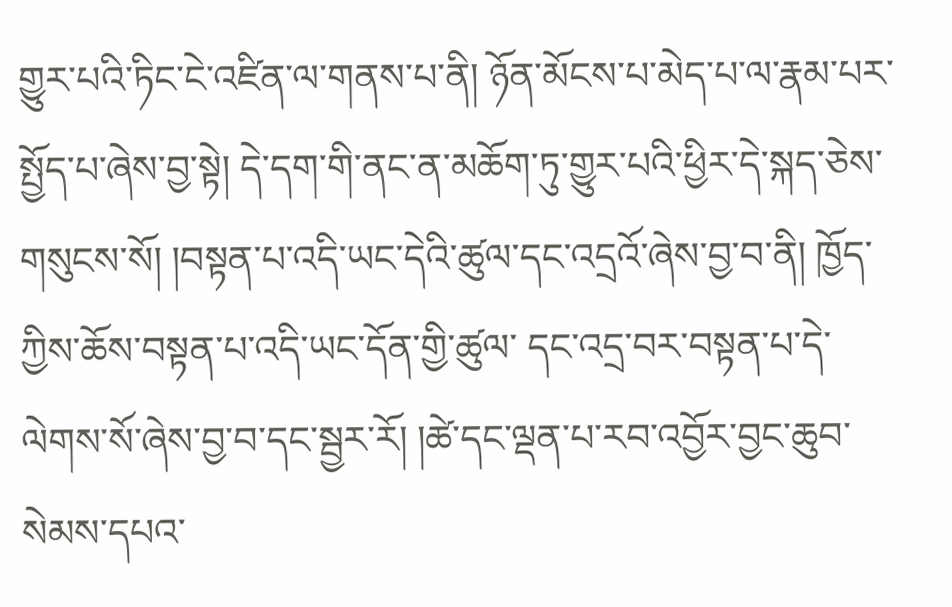གྱུར་པའི་ཏིང་ངེ་འཛིན་ལ་གནས་པ་ནི། ཉོན་མོངས་པ་མེད་པ་ལ་རྣམ་པར་སྤྱོད་པ་ཞེས་བྱ་སྟེ། དེ་དག་གི་ནང་ན་མཆོག་ཏུ་གྱུར་པའི་ཕྱིར་དེ་སྐད་ཅེས་གསུངས་སོ། །བསྟན་པ་འདི་ཡང་དེའི་ཚུལ་དང་འདྲའོ་ཞེས་བྱ་བ་ནི། ཁྱོད་ཀྱིས་ཆོས་བསྟན་པ་འདི་ཡང་དོན་གྱི་ཚུལ་ དང་འདྲ་བར་བསྟན་པ་དེ་ལེགས་སོ་ཞེས་བྱ་བ་དང་སྦྱར་རོ། །ཚེ་དང་ལྡན་པ་རབ་འབྱོར་བྱང་ཆུབ་སེམས་དཔའ་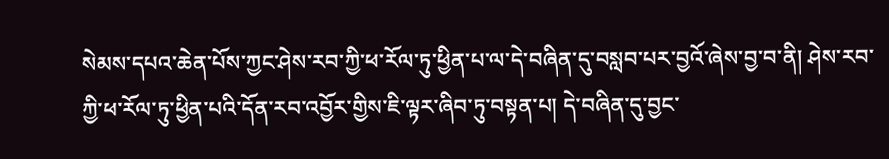སེམས་དཔའ་ཆེན་པོས་ཀྱང་ཤེས་རབ་ཀྱི་ཕ་རོལ་ཏུ་ཕྱིན་པ་ལ་དེ་བཞིན་དུ་བསླབ་པར་བྱའོ་ཞེས་བྱ་བ་ནི། ཤེས་རབ་ཀྱི་ཕ་རོལ་ཏུ་ཕྱིན་པའི་དོན་རབ་འབྱོར་གྱིས་ཇི་ལྟར་ཞིབ་ཏུ་བསྟན་པ། དེ་བཞིན་དུ་བྱང་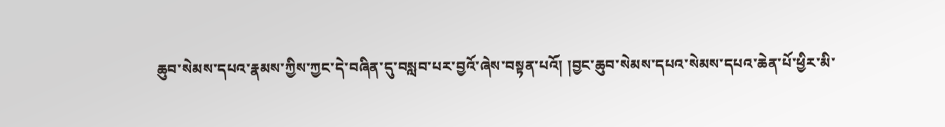ཆུབ་སེམས་དཔའ་རྣམས་ཀྱིས་ཀྱང་དེ་བཞིན་དུ་བསླབ་པར་བྱའོ་ཞེས་བསྟན་པའོ། །བྱང་ཆུབ་སེམས་དཔའ་སེམས་དཔའ་ཆེན་པོ་ཕྱིར་མི་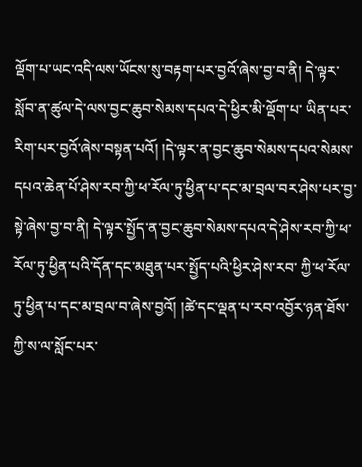ལྡོག་པ་ཡང་འདི་ལས་ཡོངས་སུ་བརྟག་པར་བྱའོ་ཞེས་བྱ་བ་ནི། དེ་ལྟར་སློབ་ན་ཚུལ་དེ་ལས་བྱང་ཆུབ་སེམས་དཔའ་དེ་ཕྱིར་མི་ལྡོག་པ་ ཡིན་པར་རིག་པར་བྱའོ་ཞེས་བསྟན་པའོ། །དེ་ལྟར་ན་བྱང་ཆུབ་སེམས་དཔའ་སེམས་དཔའ་ཆེན་པོ་ཤེས་རབ་ཀྱི་ཕ་རོལ་ཏུ་ཕྱིན་པ་དང་མ་བྲལ་བར་ཤེས་པར་བྱ་སྟེ་ཞེས་བྱ་བ་ནི། དེ་ལྟར་སྤྱོད་ན་བྱང་ཆུབ་སེམས་དཔའ་དེ་ཤེས་རབ་ཀྱི་ཕ་རོལ་ཏུ་ཕྱིན་པའི་དོན་དང་མཐུན་པར་སྤྱོད་པའི་ཕྱིར་ཤེས་རབ་ ཀྱི་ཕ་རོལ་ཏུ་ཕྱིན་པ་དང་མ་བྲལ་བ་ཞེས་བྱའོ། །ཚེ་དང་ལྡན་པ་རབ་འབྱོར་ཉན་ཐོས་ཀྱི་ས་ལ་སློང་པར་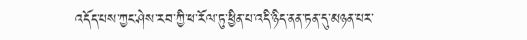འདོད་པས་ཀྱང་ཤེས་རབ་ཀྱི་ཕ་རོལ་ཏུ་ཕྱིན་པ་འདི་ཉིད་ནན་ཏན་དུ་མཉན་པར་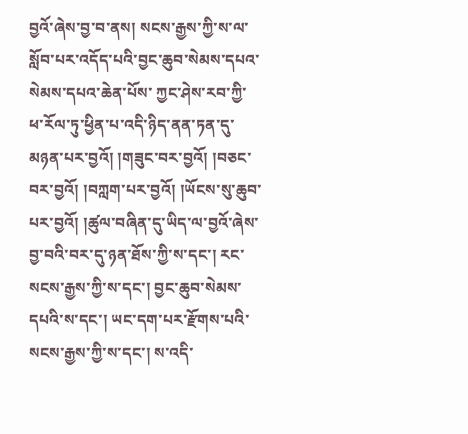བྱའོ་ཞེས་བྱ་བ་ནས། སངས་རྒྱས་ཀྱི་ས་ལ་སློབ་པར་འདོད་པའི་བྱང་ཆུབ་སེམས་དཔའ་སེམས་དཔའ་ཆེན་པོས་ ཀྱང་ཤེས་རབ་ཀྱི་ཕ་རོལ་ཏུ་ཕྱིན་པ་འདི་ཉིད་ནན་ཏན་དུ་མཉན་པར་བྱའོ། །གཟུང་བར་བྱའོ། །བཅང་བར་བྱའོ། །བཀླག་པར་བྱའོ། །ཡོངས་སུ་ཆུབ་པར་བྱའོ། །ཚུལ་བཞིན་དུ་ཡིད་ལ་བྱའོ་ཞེས་བྱ་བའི་བར་དུ་ཉན་ཐོས་ཀྱི་ས་དང་། རང་སངས་རྒྱས་ཀྱི་ས་དང་། བྱང་ཆུབ་སེམས་ དཔའི་ས་དང་། ཡང་དག་པར་རྫོགས་པའི་སངས་རྒྱས་ཀྱི་ས་དང་། ས་འདི་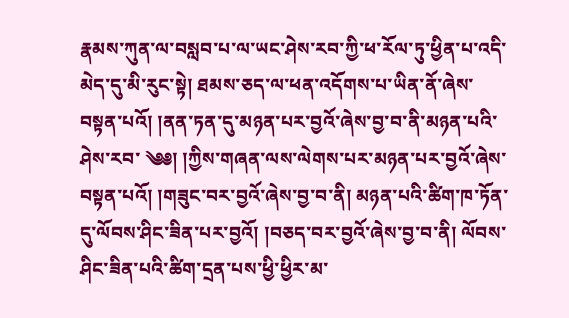རྣམས་ཀུན་ལ་བསླབ་པ་ལ་ཡང་ཤེས་རབ་ཀྱི་ཕ་རོལ་ཏུ་ཕྱིན་པ་འདི་མེད་དུ་མི་རུང་སྟེ། ཐམས་ཅད་ལ་ཕན་འདོགས་པ་ཡིན་ནོ་ཞེས་བསྟན་པའོ། །ནན་ཏན་དུ་མཉན་པར་བྱའོ་ཞེས་བྱ་བ་ནི་མཉན་པའི་ཤེས་རབ་ ༄༅། །ཀྱིས་གཞན་ལས་ལེགས་པར་མཉན་པར་བྱའོ་ཞེས་བསྟན་པའོ། །གཟུང་བར་བྱའོ་ཞེས་བྱ་བ་ནི། མཉན་པའི་ཚིག་ཁ་ཏོན་དུ་ལོབས་ཤིང་ཟིན་པར་བྱའོ། །བཅད་བར་བྱའོ་ཞེས་བྱ་བ་ནི། ལོབས་ཤིང་ཟིན་པའི་ཚིག་དྲན་པས་ཕྱི་ཕྱིར་མ་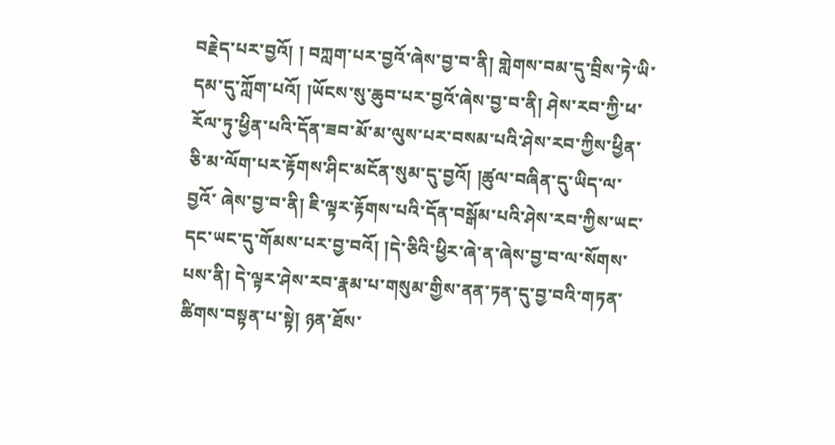བརྗེད་པར་བྱའོ། ། བཀླག་པར་བྱའོ་ཞེས་བྱ་བ་ནི། གླེགས་བམ་དུ་བྲིས་ཏེ་ཡི་དམ་དུ་ཀློག་པའོ། །ཡོངས་སུ་ཆུབ་པར་བྱའོ་ཞེས་བྱ་བ་ནི། ཤེས་རབ་ཀྱི་ཕ་རོལ་ཏུ་ཕྱིན་པའི་དོན་ཟབ་མོ་མ་ལུས་པར་བསམ་པའི་ཤེས་རབ་ཀྱིས་ཕྱིན་ཅི་མ་ལོག་པར་རྟོགས་ཤིང་མངོན་སུམ་དུ་བྱའོ། །ཚུལ་བཞིན་དུ་ཡིད་ལ་བྱའོ་ ཞེས་བྱ་བ་ནི། ཇི་ལྟར་རྟོགས་པའི་དོན་བསྒོམ་པའི་ཤེས་རབ་ཀྱིས་ཡང་དང་ཡང་དུ་གོམས་པར་བྱ་བའོ། །དེ་ཅིའི་ཕྱིར་ཞེ་ན་ཞེས་བྱ་བ་ལ་སོགས་པས་ནི། དེ་ལྟར་ཤེས་རབ་རྣམ་པ་གསུམ་གྱིས་ནན་ཏན་དུ་བྱ་བའི་གཏན་ཚིགས་བསྟན་པ་སྟེ། ཉན་ཐོས་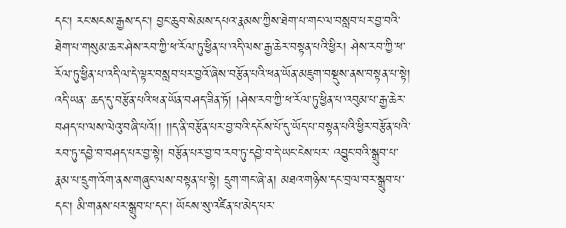དང་། རང་སངས་རྒྱས་དང་། བྱང་ཆུབ་སེམས་དཔའ་རྣམས་ཀྱིས་ཐེག་པ་གང་ལ་བསླབ་པར་བྱ་བའི་ཐེག་པ་གསུམ་ཆར་ཤེས་རབ་ཀྱི་ཕ་རོལ་ཏུ་ཕྱིན་པ་འདི་ལས་རྒྱ་ཆེར་བསྟན་པའི་ཕྱིར། ཤེས་རབ་ཀྱི་ཕ་རོལ་ཏུ་ཕྱིན་པ་འདི་ལ་དེ་ལྟར་བསླབ་པར་བྱའོ་ཞེས་བརྩོན་པའི་ཕན་ཡོན་མཇུག་བསྡུས་ནས་བསྟན་པ་སྟེ། འདི་ཡན་ ཆད་དུ་བརྩོན་པའི་ཕན་ཡོན་བཤད་ཟིན་ཏོ། །ཤེས་རབ་ཀྱི་ཕ་རོལ་ཏུ་ཕྱིན་པ་འབུམ་པ་རྒྱ་ཆེར་བཤད་པ་ལས་ལེའུ་བཞི་པའོ།། །།ད་ནི་བརྩོན་པར་བྱ་བའི་དངོས་པོ་དུ་ཡོད་པ་བསྟན་པའི་ཕྱིར་བརྩོན་པའི་རབ་ཏུ་དབྱེ་བ་བཤད་པར་བྱ་སྟེ། བརྩོན་པར་བྱ་བ་རབ་ཏུ་དབྱེ་བ་དེ་ཡང་ངེས་པར་ འབྱུང་བའི་སྒྲུབ་པ་རྣམ་པ་དྲུག་འོག་ནས་གཞུང་ལས་བསྟན་པ་སྟེ། དྲུག་གང་ཞེ་ན། མཐའ་གཉིས་དང་བྲལ་བར་སྒྲུབ་པ་དང་། མི་གནས་པར་སྒྲུབ་པ་དང་། ཡོངས་སུ་འཛིན་པ་མེད་པར་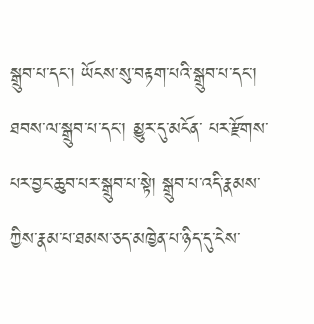སྒྲུབ་པ་དང་། ཡོངས་སུ་བརྟག་པའི་སྒྲུབ་པ་དང་། ཐབས་ལ་སྒྲུབ་པ་དང་། མྱུར་དུ་མངོན་ པར་རྫོགས་པར་བྱང་ཆུབ་པར་སྒྲུབ་པ་སྟེ། སྒྲུབ་པ་འདི་རྣམས་ཀྱིས་རྣམ་པ་ཐམས་ཅད་མཁྱེན་པ་ཉིད་དུ་ངེས་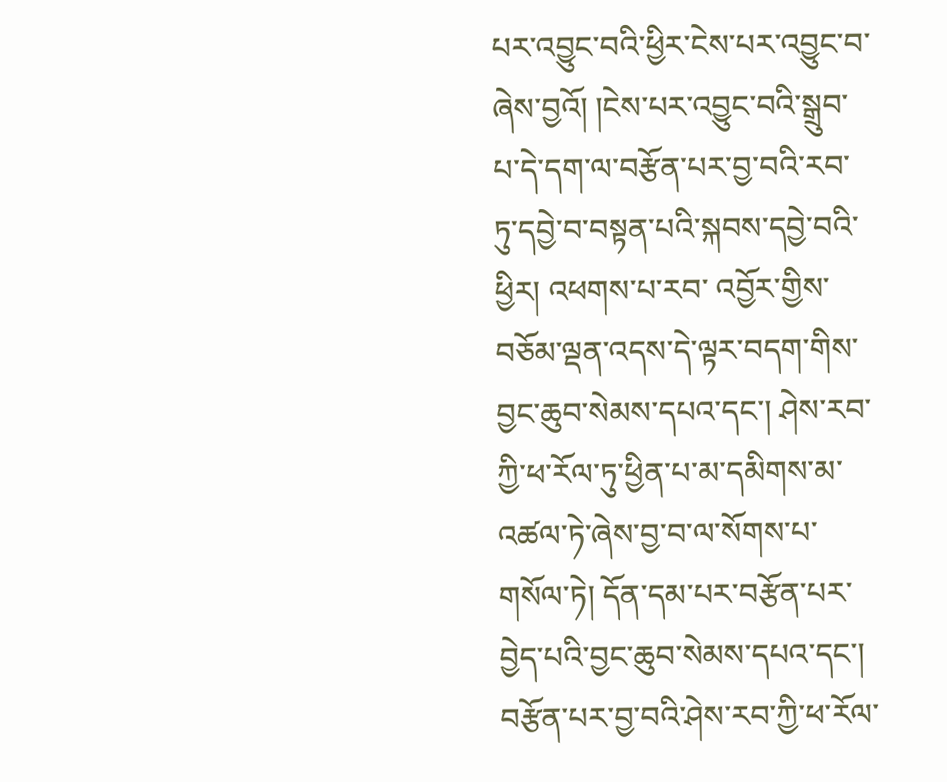པར་འབྱུང་བའི་ཕྱིར་ངེས་པར་འབྱུང་བ་ཞེས་བྱའོ། །ངེས་པར་འབྱུང་བའི་སྒྲུབ་པ་དེ་དག་ལ་བརྩོན་པར་བྱ་བའི་རབ་ཏུ་དབྱེ་བ་བསྟན་པའི་སྐབས་དབྱེ་བའི་ཕྱིར། འཕགས་པ་རབ་ འབྱོར་གྱིས་བཅོམ་ལྡན་འདས་དེ་ལྟར་བདག་གིས་བྱང་ཆུབ་སེམས་དཔའ་དང་། ཤེས་རབ་ཀྱི་ཕ་རོལ་ཏུ་ཕྱིན་པ་མ་དམིགས་མ་འཚལ་ཏེ་ཞེས་བྱ་བ་ལ་སོགས་པ་གསོལ་ཏེ། དོན་དམ་པར་བརྩོན་པར་བྱེད་པའི་བྱང་ཆུབ་སེམས་དཔའ་དང་། བརྩོན་པར་བྱ་བའི་ཤེས་རབ་ཀྱི་ཕ་རོལ་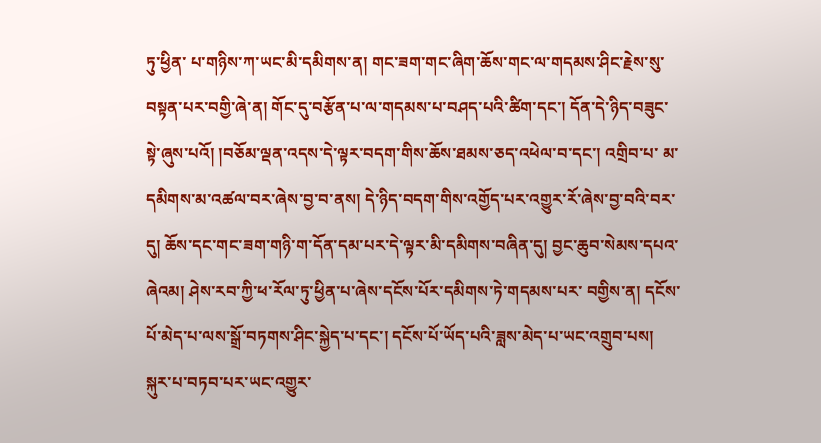ཏུ་ཕྱིན་ པ་གཉིས་ཀ་ཡང་མི་དམིགས་ན། གང་ཟག་གང་ཞིག་ཆོས་གང་ལ་གདམས་ཤིང་རྗེས་སུ་བསྟན་པར་བགྱི་ཞེ་ན། གོང་དུ་བརྩོན་པ་ལ་གདམས་པ་བཤད་པའི་ཚིག་དང་། དོན་དེ་ཉིད་བཟུང་སྟེ་ཞུས་པའོ། །བཅོམ་ལྡན་འདས་དེ་ལྟར་བདག་གིས་ཆོས་ཐམས་ཅད་འཕེལ་བ་དང་། འགྲིབ་པ་ མ་དམིགས་མ་འཚལ་བར་ཞེས་བྱ་བ་ནས། དེ་ཉིད་བདག་གིས་འགྱོད་པར་འགྱུར་རོ་ཞེས་བྱ་བའི་བར་དུ། ཆོས་དང་གང་ཟག་གཉི་ག་དོན་དམ་པར་དེ་ལྟར་མི་དམིགས་བཞིན་དུ། བྱང་ཆུབ་སེམས་དཔའ་ཞེའམ། ཤེས་རབ་ཀྱི་ཕ་རོལ་ཏུ་ཕྱིན་པ་ཞེས་དངོས་པོར་དམིགས་ཏེ་གདམས་པར་ བགྱིས་ན། དངོས་པོ་མེད་པ་ལས་སྒྲོ་བཏགས་ཤིང་སྐྱེད་པ་དང་། དངོས་པོ་ཡོད་པའི་ཟླས་མེད་པ་ཡང་འགྲུབ་པས། སྐུར་པ་བཏབ་པར་ཡང་འགྱུར་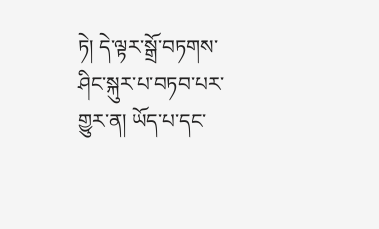ཏེ། དེ་ལྟར་སྒྲོ་བཏགས་ཤིང་སྐུར་པ་བཏབ་པར་གྱུར་ན། ཡོད་པ་དང་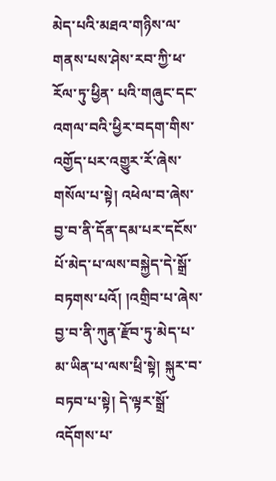མེད་པའི་མཐའ་གཉིས་ལ་གནས་པས་ཤེས་རབ་ཀྱི་ཕ་རོལ་ཏུ་ཕྱིན་ པའི་གཞུང་དང་འགལ་བའི་ཕྱིར་བདག་གིས་འགྱོད་པར་འགྱུར་རོ་ཞེས་གསོལ་པ་སྟེ། འཕེལ་བ་ཞེས་བྱ་བ་ནི་དོན་དམ་པར་དངོས་པོ་མེད་པ་ལས་བསྐྱེད་དེ་སྒྲོ་བཏགས་པའོ། །འགྲིབ་པ་ཞེས་བྱ་བ་ནི་ཀུན་རྫོབ་ཏུ་མེད་པ་མ་ཡིན་པ་ལས་ཕྲི་སྟེ། སྐུར་བ་བཏབ་པ་སྟེ། དེ་ལྟར་སྒྲོ་འདོགས་པ་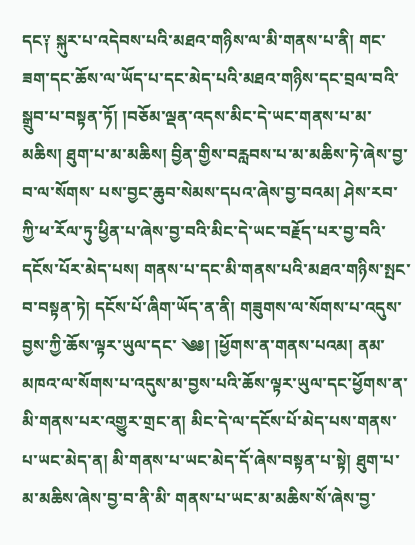དང༑ སྐུར་པ་འདེབས་པའི་མཐའ་གཉིས་ལ་མི་གནས་པ་ནི། གང་ཟག་དང་ཆོས་ལ་ཡོད་པ་དང་མེད་པའི་མཐའ་གཉིས་དང་བྲལ་བའི་སྒྲུབ་པ་བསྟན་ཏོ། །བཅོམ་ལྡན་འདས་མིང་དེ་ཡང་གནས་པ་མ་མཆིས། ཐུག་པ་མ་མཆིས། བྱིན་གྱིས་བརླབས་པ་མ་མཆིས་ཏེ་ཞེས་བྱ་བ་ལ་སོགས་ པས་བྱང་ཆུབ་སེམས་དཔའ་ཞེས་བྱ་བའམ། ཤེས་རབ་ཀྱི་ཕ་རོལ་ཏུ་ཕྱིན་པ་ཞེས་བྱ་བའི་མིང་དེ་ཡང་བརྗོད་པར་བྱ་བའི་དངོས་པོར་མེད་པས། གནས་པ་དང་མི་གནས་པའི་མཐའ་གཉིས་སྤང་བ་བསྟན་ཏེ། དངོས་པོ་ཞིག་ཡོད་ན་ནི། གཟུགས་ལ་སོགས་པ་འདུས་བྱས་ཀྱི་ཆོས་ལྟར་ཡུལ་དང་ ༄༅། །ཕྱོགས་ན་གནས་པའམ། ནམ་མཁའ་ལ་སོགས་པ་འདུས་མ་བྱས་པའི་ཆོས་ལྟར་ཡུལ་དང་ཕྱོགས་ན་མི་གནས་པར་འགྱུར་གྲང་ན། མིང་དེ་ལ་དངོས་པོ་མེད་པས་གནས་པ་ཡང་མེད་ན། མི་གནས་པ་ཡང་མེད་དོ་ཞེས་བསྟན་པ་སྟེ། ཐུག་པ་མ་མཆིས་ཞེས་བྱ་བ་ནི་མི་ གནས་པ་ཡང་མ་མཆིས་སོ་ཞེས་བྱ་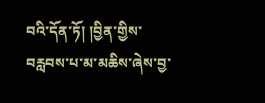བའི་དོན་ཏོ། །བྱིན་གྱིས་བརླབས་པ་མ་མཆིས་ཞེས་བྱ་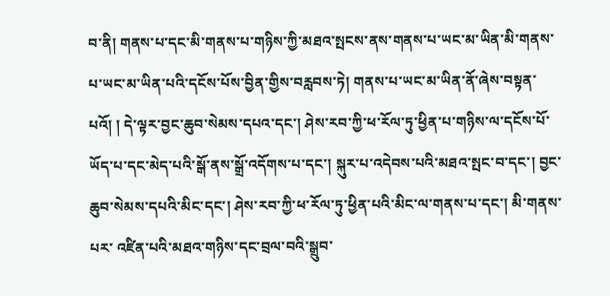བ་ནི། གནས་པ་དང་མི་གནས་པ་གཉིས་ཀྱི་མཐའ་སྤངས་ནས་གནས་པ་ཡང་མ་ཡིན་མི་གནས་པ་ཡང་མ་ཡིན་པའི་དངོས་པོས་བྱིན་གྱིས་བརླབས་ཏེ། གནས་པ་ཡང་མ་ཡིན་ནོ་ཞེས་བསྟན་པའོ། ། དེ་ལྟར་བྱང་ཆུབ་སེམས་དཔའ་དང་། ཤེས་རབ་ཀྱི་ཕ་རོལ་ཏུ་ཕྱིན་པ་གཉིས་ལ་དངོས་པོ་ཡོད་པ་དང་མེད་པའི་སྒོ་ནས་སྒྲོ་འདོགས་པ་དང་། སྐུར་པ་འདེབས་པའི་མཐའ་སྤང་བ་དང་། བྱང་ཆུབ་སེམས་དཔའི་མིང་དང་། ཤེས་རབ་ཀྱི་ཕ་རོལ་ཏུ་ཕྱིན་པའི་མིང་ལ་གནས་པ་དང་། མི་གནས་པར་ འཛིན་པའི་མཐའ་གཉིས་དང་བྲལ་བའི་སྒྲུབ་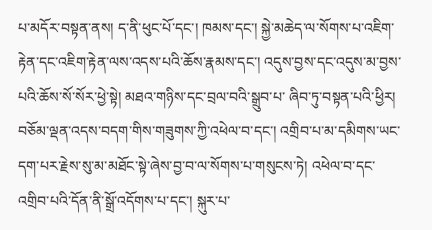པ་མདོར་བསྟན་ནས། ད་ནི་ཕུང་པོ་དང་། ཁམས་དང་། སྐྱེ་མཆེད་ལ་སོགས་པ་འཇིག་རྟེན་དང་འཇིག་རྟེན་ལས་འདས་པའི་ཆོས་རྣམས་དང་། འདུས་བྱས་དང་འདུས་མ་བྱས་པའི་ཆོས་སོ་སོར་ཕྱེ་སྟེ། མཐའ་གཉིས་དང་བྲལ་བའི་སྒྲུབ་པ་ ཞིབ་ཏུ་བསྟན་པའི་ཕྱིར། བཅོམ་ལྡན་འདས་བདག་གིས་གཟུགས་ཀྱི་འཕེལ་བ་དང་། འགྲིབ་པ་མ་དམིགས་ཡང་དག་པར་རྗེས་སུ་མ་མཐོང་སྟེ་ཞེས་བྱ་བ་ལ་སོགས་པ་གསུངས་ཏེ། འཕེལ་བ་དང་འགྲིབ་པའི་དོན་ནི་སྒྲོ་འདོགས་པ་དང་། སྐུར་པ་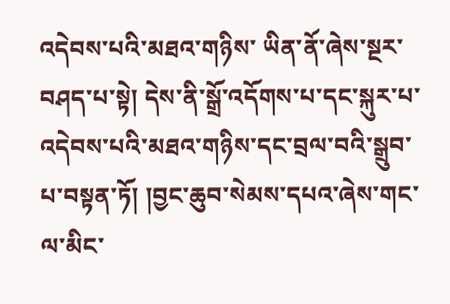འདེབས་པའི་མཐའ་གཉིས་ ཡིན་ནོ་ཞེས་སྔར་བཤད་པ་སྟེ། དེས་ནི་སྒྲོ་འདོགས་པ་དང་སྐུར་པ་འདེབས་པའི་མཐའ་གཉིས་དང་བྲལ་བའི་སྒྲུབ་པ་བསྟན་ཏོ། །བྱང་ཆུབ་སེམས་དཔའ་ཞེས་གང་ལ་མིང་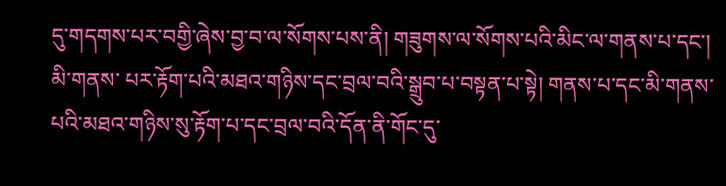དུ་གདགས་པར་བགྱི་ཞེས་བྱ་བ་ལ་སོགས་པས་ནི། གཟུགས་ལ་སོགས་པའི་མིང་ལ་གནས་པ་དང་། མི་གནས་ པར་རྟོག་པའི་མཐའ་གཉིས་དང་བྲལ་བའི་སྒྲུབ་པ་བསྟན་པ་སྟེ། གནས་པ་དང་མི་གནས་པའི་མཐའ་གཉིས་སུ་རྟོག་པ་དང་བྲལ་བའི་དོན་ནི་གོང་དུ་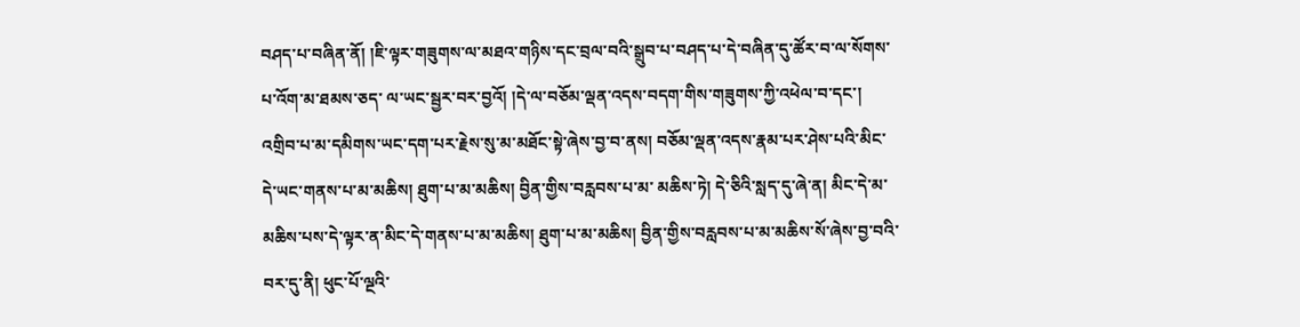བཤད་པ་བཞིན་ནོ། །ཇི་ལྟར་གཟུགས་ལ་མཐའ་གཉིས་དང་བྲལ་བའི་སྒྲུབ་པ་བཤད་པ་དེ་བཞིན་དུ་ཚོར་བ་ལ་སོགས་པ་འོག་མ་ཐམས་ཅད་ ལ་ཡང་སྦྱར་བར་བྱའོ། །དེ་ལ་བཅོམ་ལྡན་འདས་བདག་གིས་གཟུགས་ཀྱི་འཕེལ་བ་དང་། འགྲིབ་པ་མ་དམིགས་ཡང་དག་པར་རྗེས་སུ་མ་མཐོང་སྟེ་ཞེས་བྱ་བ་ནས། བཅོམ་ལྡན་འདས་རྣམ་པར་ཤེས་པའི་མིང་དེ་ཡང་གནས་པ་མ་མཆིས། ཐུག་པ་མ་མཆིས། བྱིན་གྱིས་བརླབས་པ་མ་ མཆིས་ཏེ། དེ་ཅིའི་སླད་དུ་ཞེ་ན། མིང་དེ་མ་མཆིས་པས་དེ་ལྟར་ན་མིང་དེ་གནས་པ་མ་མཆིས། ཐུག་པ་མ་མཆིས། བྱིན་གྱིས་བརླབས་པ་མ་མཆིས་སོ་ཞེས་བྱ་བའི་བར་དུ་ནི། ཕུང་པོ་ལྔའི་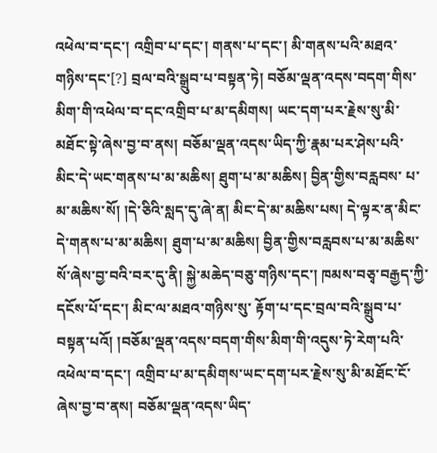འཕེལ་བ་དང་། འགྲིབ་པ་དང་། གནས་པ་དང་། མི་གནས་པའི་མཐའ་གཉིས་དང་[?] བྲལ་བའི་སྒྲུབ་པ་བསྟན་ཏེ། བཅོམ་ལྡན་འདས་བདག་གིས་མིག་གི་འཕེལ་བ་དང་འགྲིབ་པ་མ་དམིགས། ཡང་དག་པར་རྗེས་སུ་མི་མཐོང་སྟེ་ཞེས་བྱ་བ་ནས། བཅོམ་ལྡན་འདས་ཡིད་ཀྱི་རྣམ་པར་ཤེས་པའི་མིང་དེ་ཡང་གནས་པ་མ་མཆིས། ཐུག་པ་མ་མཆིས། བྱིན་གྱིས་བརླབས་ པ་མ་མཆིས་སོ། །དེ་ཅིའི་སླད་དུ་ཞེ་ན། མིང་དེ་མ་མཆིས་པས། དེ་ལྟར་ན་མིང་དེ་གནས་པ་མ་མཆིས། ཐུག་པ་མ་མཆིས། བྱིན་གྱིས་བརླབས་པ་མ་མཆིས་སོ་ཞེས་བྱ་བའི་བར་དུ་ནི། སྐྱེ་མཆེད་བཅུ་གཉིས་དང་། ཁམས་བཅྭ་བརྒྱད་ཀྱི་དངོས་པོ་དང་། མིང་ལ་མཐའ་གཉིས་སུ་ རྟོག་པ་དང་བྲལ་བའི་སྒྲུབ་པ་བསྟན་པའོ། །བཅོམ་ལྡན་འདས་བདག་གིས་མིག་གི་འདུས་ཏེ་རེག་པའི་འཕེལ་བ་དང་། འགྲིབ་པ་མ་དམིགས་ཡང་དག་པར་རྗེས་སུ་མི་མཐོང་ངོ་ཞེས་བྱ་བ་ནས། བཅོམ་ལྡན་འདས་ཡིད་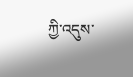ཀྱི་འདུས་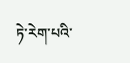ཏེ་རེག་པའི་